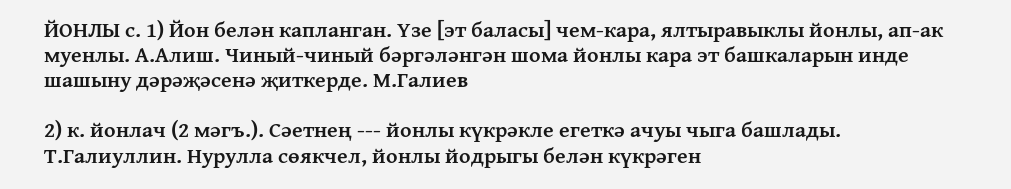ЙОНЛЫ с. 1) Йон белән капланган. Үзе [эт баласы] чем-кара, ялтыравыклы йонлы, ап-ак муенлы. А.Алиш. Чиный-чиный бәргәләнгән шома йонлы кара эт башкаларын инде шашыну дәрәҗәсенә җиткерде. М.Галиев

2) к. йонлач (2 мәгъ.). Сәетнең --- йонлы күкрәкле егеткә ачуы чыга башлады. Т.Галиуллин. Нурулла сөякчел, йонлы йодрыгы белән күкрәген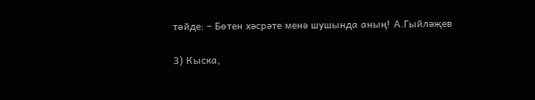төйде: – Бөтен хәсрәте менә шушында аның! А.Гыйләҗев

3) Кыска,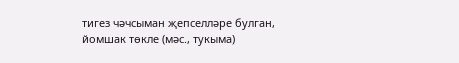тигез чәчсыман җепселләре булган, йомшак төкле (мәс., тукыма)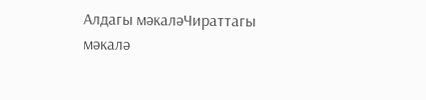Алдагы мәкаләЧираттагы мәкалә